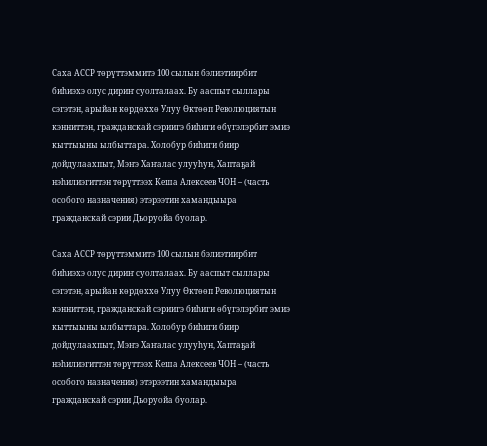Саха АССР төрүттэммитэ 100 сылын бэлиэтиирбит биһиэхэ олус дириҥ суолталаах. Бу ааспыт сыллары сэгэтэн, арыйан көрдөххө Улуу Өктөөп Революциятын кэнниттэн, гражданскай сэриигэ биһиги өбүгэлэрбит эмиэ кыттыыны ылбыттара. Холобур биһиги биир дойдулаахпыт, Мэҥэ Хаҥалас улууһун, Хаптаҕай нэһилиэгиттэн төрүттээх Кеша Алексеев ЧОН – (часть особого назначения) этэрээтин хамандыыра гражданскай сэрии Дьоруойа буолар.

Саха АССР төрүттэммитэ 100 сылын бэлиэтиирбит биһиэхэ олус дириҥ суолталаах. Бу ааспыт сыллары сэгэтэн, арыйан көрдөххө Улуу Өктөөп Революциятын кэнниттэн, гражданскай сэриигэ биһиги өбүгэлэрбит эмиэ кыттыыны ылбыттара. Холобур биһиги биир дойдулаахпыт, Мэҥэ Хаҥалас улууһун, Хаптаҕай нэһилиэгиттэн төрүттээх Кеша Алексеев ЧОН – (часть особого назначения) этэрээтин хамандыыра гражданскай сэрии Дьоруойа буолар.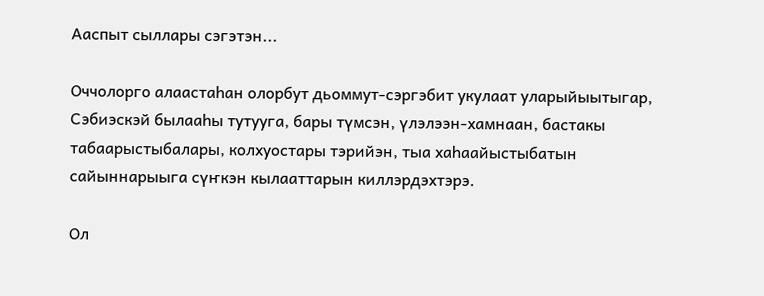Ааспыт сыллары сэгэтэн...

Оччолорго алаастаһан олорбут дьоммут-сэргэбит укулаат уларыйыытыгар, Сэбиэскэй былааһы тутууга, бары түмсэн, үлэлээн-хамнаан, бастакы табаарыстыбалары, колхуостары тэрийэн, тыа хаһаайыстыбатын сайыннарыыга сүҥкэн кылааттарын киллэрдэхтэрэ.

Ол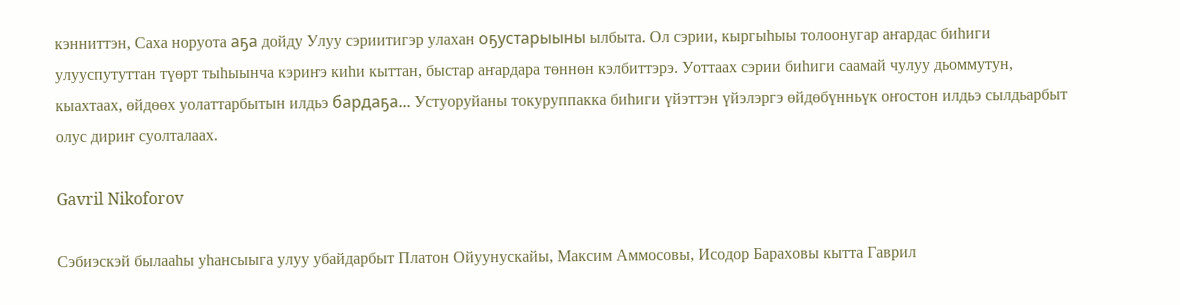кэнниттэн, Саха норуота аҕа дойду Улуу сэриитигэр улахан оҕустарыыны ылбыта. Ол сэрии, кыргыһыы толоонугар аҥардас биһиги улууспутуттан түөрт тыһыынча кэриҥэ киһи кыттан, быстар аҥардара төннөн кэлбиттэрэ. Уоттаах сэрии биһиги саамай чулуу дьоммутун, кыахтаах, өйдөөх уолаттарбытын илдьэ бардаҕа... Устуоруйаны токуруппакка биһиги үйэттэн үйэлэргэ өйдөбүнньүк оҥостон илдьэ сылдьарбыт олус дириҥ суолталаах.

Gavril Nikoforov

Сэбиэскэй былааһы уһансыыга улуу убайдарбыт Платон Ойуунускайы, Максим Аммосовы, Исодор Бараховы кытта Гаврил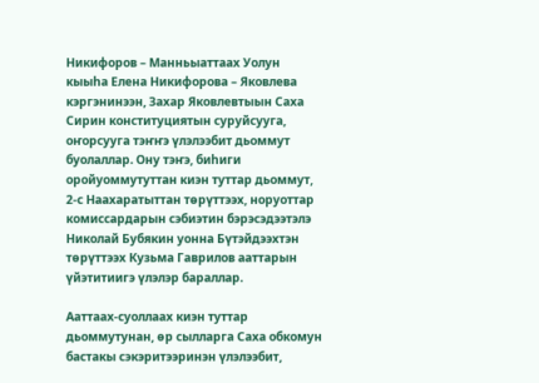Никифоров – Манньыаттаах Уолун кыыһа Елена Никифорова – Яковлева кэргэнинээн, Захар Яковлевтыын Саха Сирин конституциятын суруйсууга, оҥорсууга тэҥҥэ үлэлээбит дьоммут буолаллар. Ону тэҥэ, биһиги оройуоммутуттан киэн туттар дьоммут, 2-с Наахаратыттан төрүттээх, норуоттар комиссардарын сэбиэтин бэрэсэдээтэлэ Николай Бубякин уонна Бүтэйдээхтэн төрүттээх Кузьма Гаврилов ааттарын үйэтитиигэ үлэлэр бараллар.

Ааттаах-суоллаах киэн туттар дьоммутунан, өр сылларга Саха обкомун бастакы сэкэритээринэн үлэлээбит,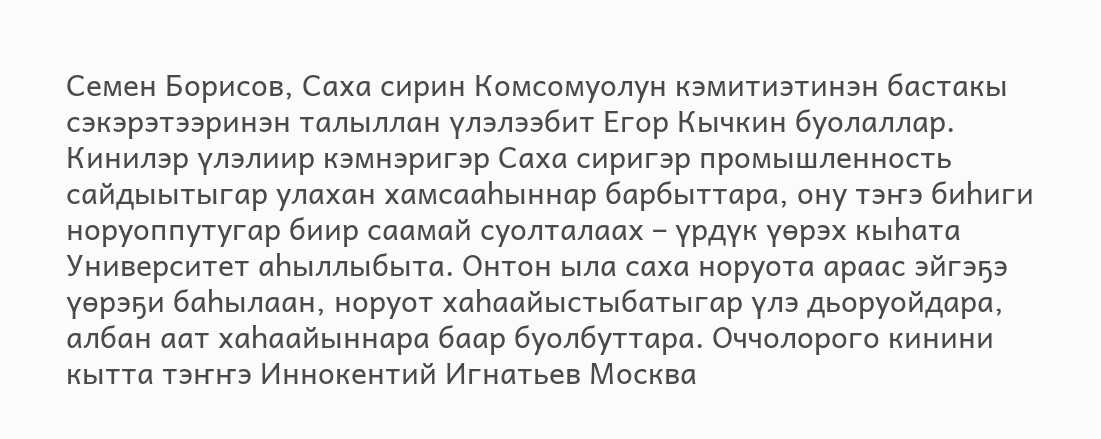Семен Борисов, Саха сирин Комсомуолун кэмитиэтинэн бастакы сэкэрэтээринэн талыллан үлэлээбит Егор Кычкин буолаллар. Кинилэр үлэлиир кэмнэригэр Саха сиригэр промышленность сайдыытыгар улахан хамсааһыннар барбыттара, ону тэҥэ биһиги норуоппутугар биир саамай суолталаах – үрдүк үөрэх кыһата Университет аһыллыбыта. Онтон ыла саха норуота араас эйгэҕэ үөрэҕи баһылаан, норуот хаһаайыстыбатыгар үлэ дьоруойдара, албан аат хаһаайыннара баар буолбуттара. Оччолорого кинини кытта тэҥҥэ Иннокентий Игнатьев Москва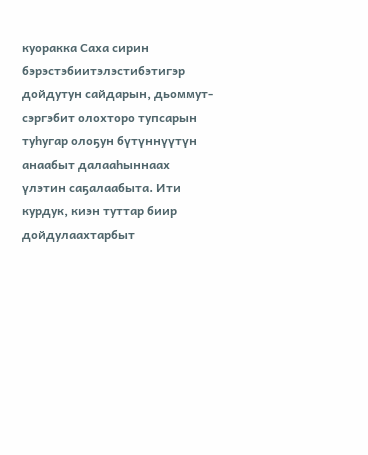куоракка Саха сирин бэрэстэбиитэлэстибэтигэр дойдутун сайдарын, дьоммут-сэргэбит олохторо тупсарын туһугар олоҕун бүтүннүүтүн анаабыт далааһыннаах үлэтин саҕалаабыта. Ити курдук, киэн туттар биир дойдулаахтарбыт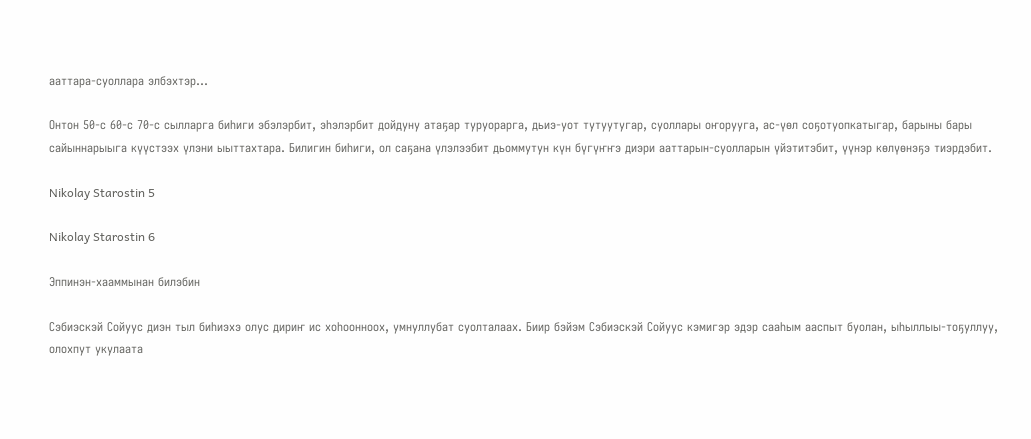ааттара-суоллара элбэхтэр...

Онтон 50-с 60-с 70-с сылларга биһиги эбэлэрбит, эһэлэрбит дойдуну атаҕар туруорарга, дьиэ-уот тутуутугар, суоллары оҥорууга, ас-үөл соҕотуопкатыгар, барыны бары сайыннарыыга күүстээх үлэни ыыттахтара. Билигин биһиги, ол саҕана үлэлээбит дьоммутун күн бүгүҥҥэ диэри ааттарын-суолларын үйэтитэбит, үүнэр көлүөнэҕэ тиэрдэбит.

Nikolay Starostin 5

Nikolay Starostin 6

Эппинэн-хааммынан билэбин

Сэбиэскэй Сойуус диэн тыл биһиэхэ олус дириҥ ис хоһоонноох, умнуллубат суолталаах. Биир бэйэм Сэбиэскэй Сойуус кэмигэр эдэр сааһым ааспыт буолан, ыһыллыы-тоҕуллуу, олохпут укулаата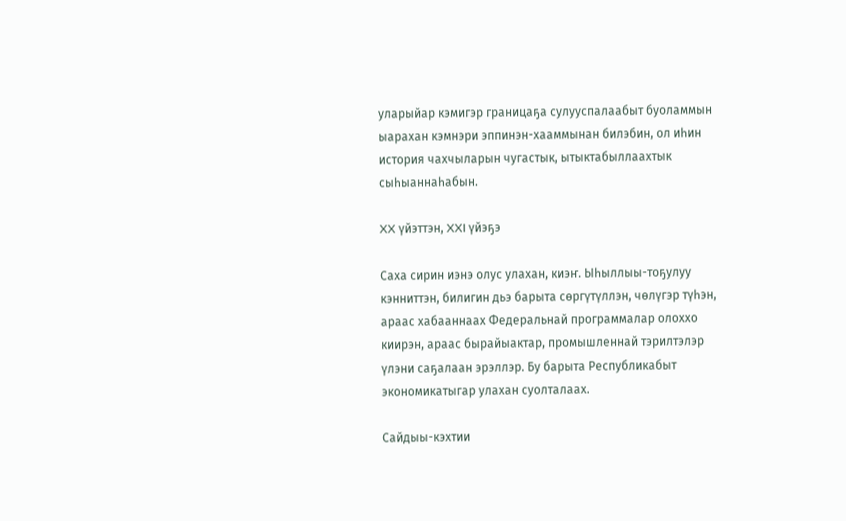уларыйар кэмигэр границаҕа сулууспалаабыт буоламмын ыарахан кэмнэри эппинэн-хааммынан билэбин, ол иһин история чахчыларын чугастык, ытыктабыллаахтык сыһыаннаһабын.

XX үйэттэн, XXI үйэҕэ

Саха сирин иэнэ олус улахан, киэҥ. Ыһыллыы-тоҕулуу кэнниттэн, билигин дьэ барыта сөргүтүллэн, чөлүгэр түһэн, араас хабааннаах Федеральнай программалар олоххо киирэн, араас бырайыактар, промышленнай тэрилтэлэр үлэни саҕалаан эрэллэр. Бу барыта Республикабыт экономикатыгар улахан суолталаах.

Сайдыы-кэхтии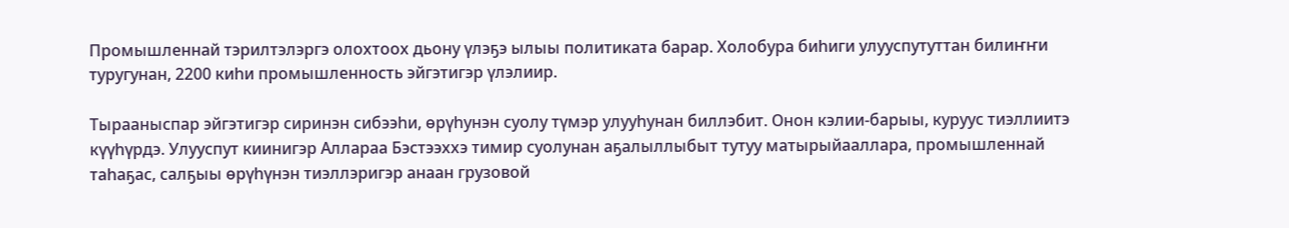Промышленнай тэрилтэлэргэ олохтоох дьону үлэҕэ ылыы политиката барар. Холобура биһиги улууспутуттан билиҥҥи туругунан, 2200 киһи промышленность эйгэтигэр үлэлиир.

Тырааныспар эйгэтигэр сиринэн сибээһи, өрүһунэн суолу түмэр улууһунан биллэбит. Онон кэлии-барыы, куруус тиэллиитэ күүһүрдэ. Улууспут киинигэр Аллараа Бэстээххэ тимир суолунан аҕалыллыбыт тутуу матырыйааллара, промышленнай таһаҕас, салҕыы өрүһүнэн тиэллэригэр анаан грузовой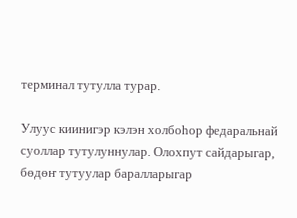терминал тутулла турар.

Улуус киинигэр кэлэн холбоһор федаральнай суоллар тутулуннулар. Олохпут сайдарыгар, бөдөҥ тутуулар баралларыгар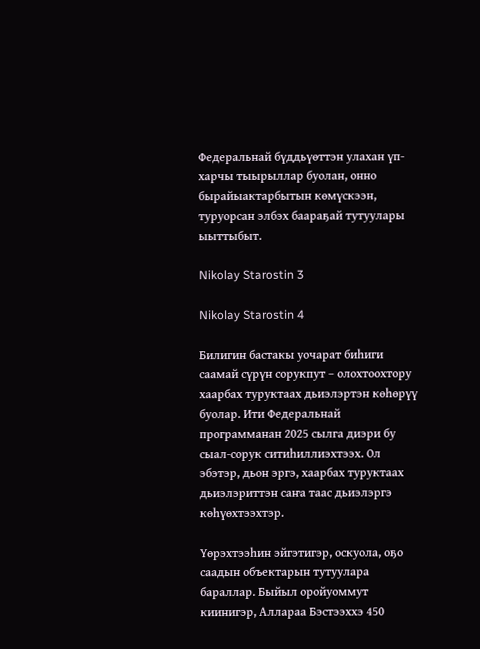Федеральнай бүддьүөттэн улахан үп-харчы тыырыллар буолан, онно бырайыактарбытын көмүскээн, туруорсан элбэх баараҕай тутуулары ыыттыбыт.

Nikolay Starostin 3

Nikolay Starostin 4

Билигин бастакы уочарат биһиги саамай сүрүн сорукпут – олохтоохтору хаарбах туруктаах дьиэлэртэн көһөрүү буолар. Ити Федеральнай программанан 2025 сылга диэри бу сыал-сорук ситиһиллиэхтээх. Ол эбэтэр, дьон эргэ, хаарбах туруктаах дьиэлэриттэн саҥа таас дьиэлэргэ көһүөхтээхтэр.

Үөрэхтээһин эйгэтигэр, оскуола, оҕо саадын объектарын тутуулара бараллар. Быйыл оройуоммут киинигэр, Аллараа Бэстээххэ 450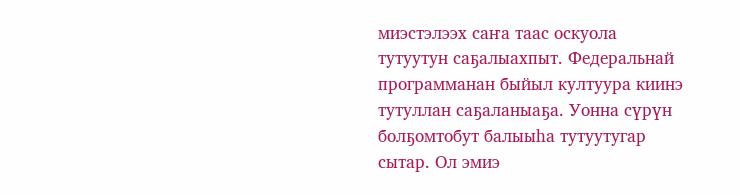миэстэлээх саҥа таас оскуола тутуутун саҕалыахпыт. Федеральнай программанан быйыл култуура киинэ тутуллан саҕаланыаҕа. Уонна сүрүн болҕомтобут балыыһа тутуутугар сытар. Ол эмиэ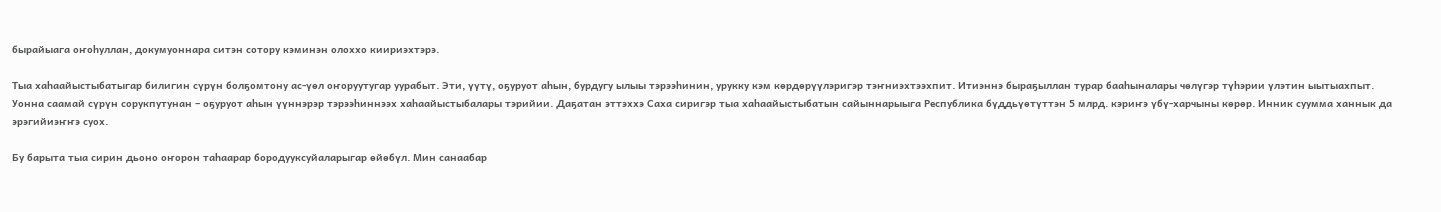бырайыага оҥоһуллан, докумуоннара ситэн сотору кэминэн олоххо киириэхтэрэ.

Тыа хаһаайыстыбатыгар билигин сүрүн болҕомтону ас-үөл оҥоруутугар уурабыт. Эти, үүтү, оҕуруот аһын, бурдугу ылыы тэрээһинин, урукку кэм көрдөрүүлэригэр тэҥниэхтээхпит. Итиэннэ быраҕыллан турар бааһыналары чөлүгэр түһэрии үлэтин ыытыахпыт. Уонна саамай сүрүн сорукпутунан – оҕуруот аһын үүннэрэр тэрээһиннээх хаһаайыстыбалары тэрийии. Даҕатан эттэххэ Саха сиригэр тыа хаһаайыстыбатын сайыннарыыга Республика бүддьүөтүттэн 5 млрд. кэриҥэ үбү-харчыны көрөр. Инник суумма ханнык да эрэгийиэҥҥэ суох.

Бу барыта тыа сирин дьоно оҥорон таһаарар бородууксуйаларыгар өйөбүл. Мин санаабар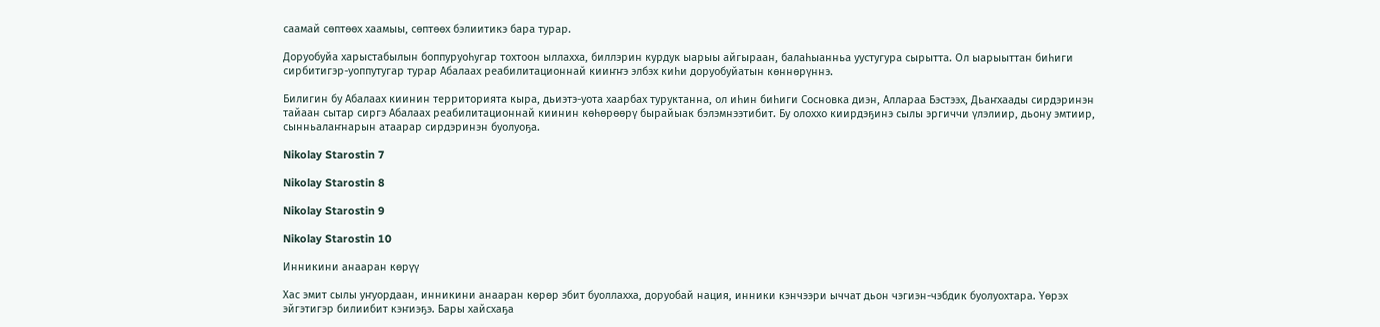саамай сөптөөх хаамыы, сөптөөх бэлиитикэ бара турар.

Доруобуйа харыстабылын боппуруоһугар тохтоон ыллахха, биллэрин курдук ыарыы айгыраан, балаһыанньа уустугура сырытта. Ол ыарыыттан биһиги сирбитигэр-уоппутугар турар Абалаах реабилитационнай кииҥҥэ элбэх киһи доруобуйатын көннөрүннэ.

Билигин бу Абалаах киинин территорията кыра, дьиэтэ-уота хаарбах туруктанна, ол иһин биһиги Сосновка диэн, Аллараа Бэстээх, Дьаҥхаады сирдэринэн тайаан сытар сиргэ Абалаах реабилитационнай киинин көһөрөөрү бырайыак бэлэмнээтибит. Бу олоххо киирдэҕинэ сылы эргиччи үлэлиир, дьону эмтиир, сынньалаҥнарын атаарар сирдэринэн буолуоҕа.

Nikolay Starostin 7

Nikolay Starostin 8

Nikolay Starostin 9

Nikolay Starostin 10

Инникини анааран көрүү

Хас эмит сылы уҥуордаан, инникини анааран көрөр эбит буоллахха, доруобай нация, инники кэнчээри ыччат дьон чэгиэн-чэбдик буолуохтара. Үөрэх эйгэтигэр билиибит кэҥиэҕэ. Бары хайсхаҕа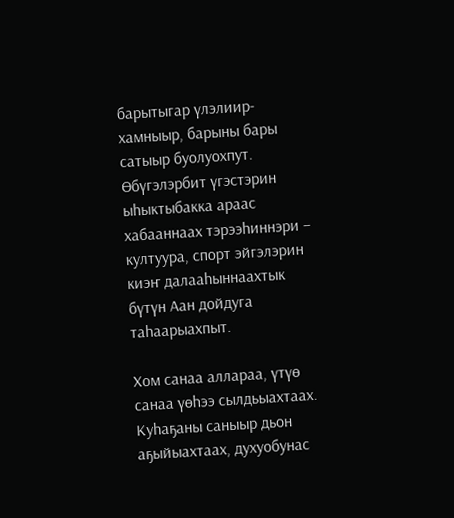барытыгар үлэлиир-хамныыр, барыны бары сатыыр буолуохпут. Өбүгэлэрбит үгэстэрин ыһыктыбакка араас хабааннаах тэрээһиннэри – култуура, спорт эйгэлэрин киэҥ далааһыннаахтык бүтүн Аан дойдуга таһаарыахпыт.

Хом санаа аллараа, үтүө санаа үөһээ сылдьыахтаах. Куһаҕаны саныыр дьон аҕыйыахтаах, духуобунас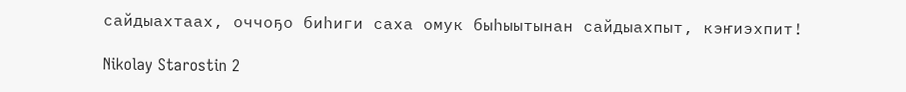сайдыахтаах, оччоҕо биһиги саха омук быһыытынан сайдыахпыт, кэҥиэхпит!

Nikolay Starostin 2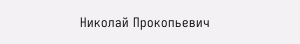Николай Прокопьевич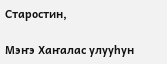Старостин,

Мэҥэ Хаҥалас улууһун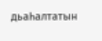дьаһалтатын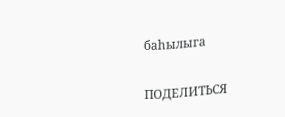баһылыга

ПОДЕЛИТЬСЯ